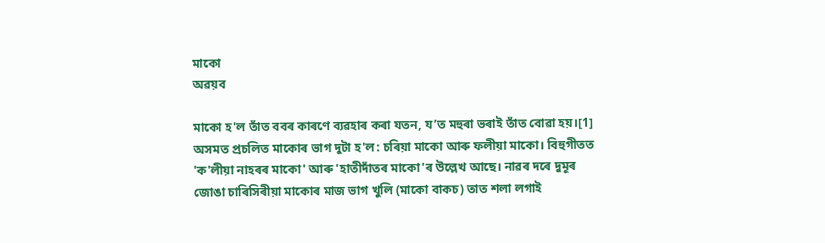মাকো
অৱয়ব

মাকো হ'ল তাঁত ববৰ কাৰণে ব্যৱহাৰ কৰা যতন, য’ত মহুৰা ভৰাই তাঁত বোৱা হয়।[1] অসমত প্ৰচলিত মাকোৰ ভাগ দুটা হ'ল: চৰিয়া মাকো আৰু ফলীয়া মাকো। বিহুগীতত 'ক'লীয়া নাহৰৰ মাকো' আৰু 'হাতীদাঁতৰ মাকো'ৰ উল্লেখ আছে। নাৱৰ দৰে দুমূৰ জোঙা চাৰিসিৰীয়া মাকোৰ মাজ ভাগ খুলি (মাকো বাকচ) তাত শলা লগাই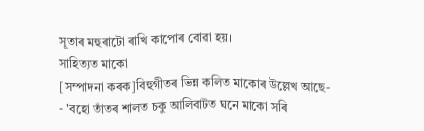সূতাৰ মহুৰাটো ৰাখি কাপোৰ বোৱা হয়।
সাহিত্যত মাকো
[সম্পাদনা কৰক]বিহুগীতৰ ভিন্ন কলিত মাকোৰ উল্লেখ আছে-
- 'বহো তাঁতৰ শালত চকু আলিবাটত ঘনে মাকো সৰি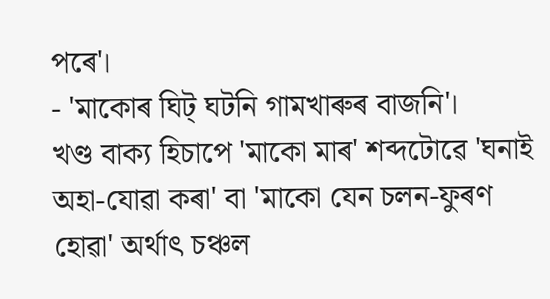পৰে'।
- 'মাকোৰ ঘিট্ ঘটনি গামখাৰুৰ বাজনি'।
খণ্ড বাক্য হিচাপে 'মাকো মাৰ' শব্দটোৱে 'ঘনাই অহা-যোৱা কৰা' বা 'মাকো যেন চলন-ফুৰণ হোৱা' অৰ্থাৎ চঞ্চল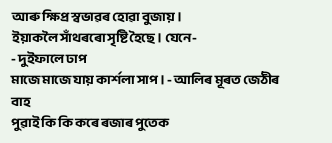আৰু ক্ষিপ্ৰ স্বভাৱৰ হোৱা বুজায়।
ইয়াকলৈ সাঁথৰৰো সৃষ্টি হৈছে। যেনে-
- দুইফালে ঢাপ
মাজে মাজে যায় কাৰ্শলা সাপ। - আলিৰ মূৰত জেঠীৰ বাহ
পুৱাই কি কি কৰে ৰজাৰ পুতেক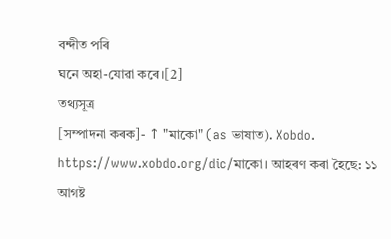বন্দীত পৰি
ঘনে অহা-যোৱা কৰে।[2]
তথ্যসূত্ৰ
[সম্পাদনা কৰক]- ↑ "মাকো" (as ভাষাত). Xobdo. https://www.xobdo.org/dic/মাকো। আহৰণ কৰা হৈছে: ১১ আগষ্ট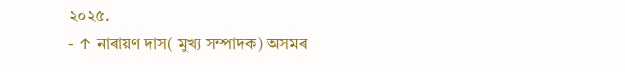২০২৫.
- ↑ নাৰায়ণ দাস( মুখ্য সম্পাদক) অসমৰ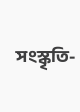সংস্কৃতি-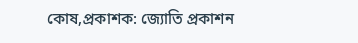কোষ,প্ৰকাশক: জ্যোতি প্ৰকাশন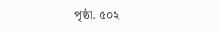পৃষ্ঠা. ৫০২